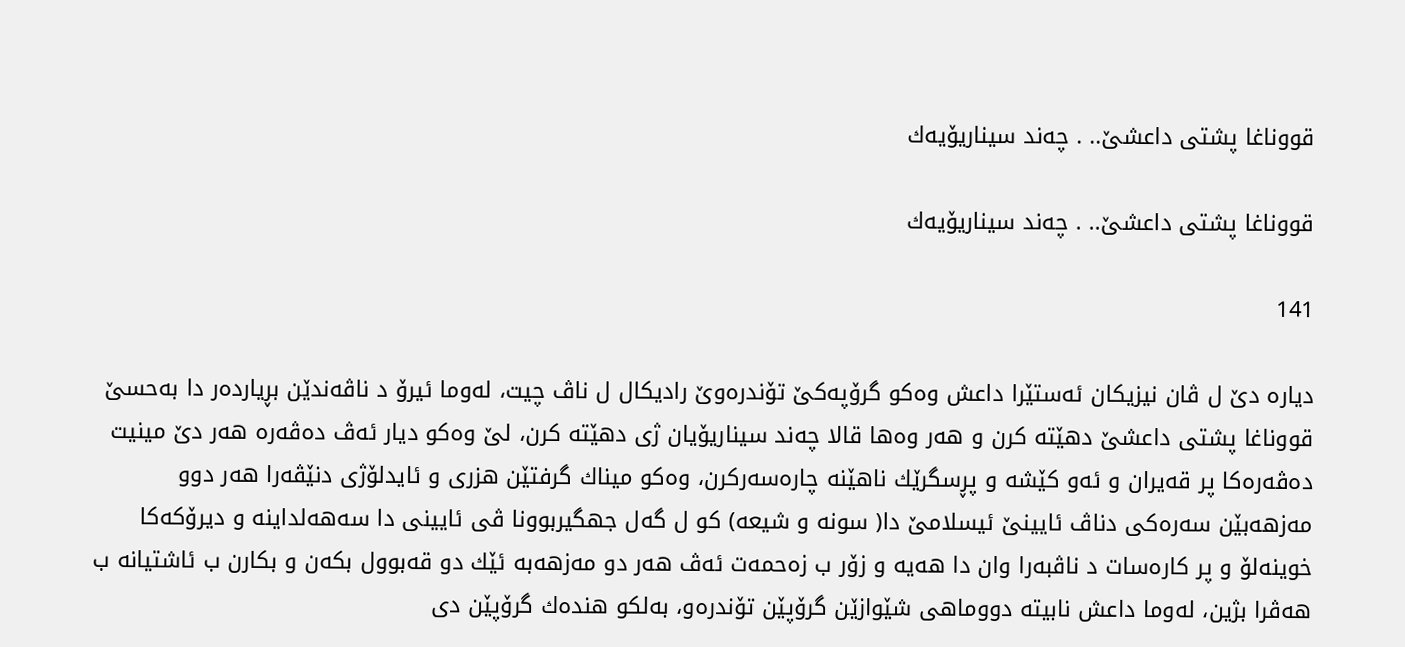قووناغا پشتی داعشێ.. . چه‌ند سیناریۆیه‌ك

قووناغا پشتی داعشێ.. . چه‌ند سیناریۆیه‌ك

141

دیاره‌ دێ ل ڤان نیزیكان ئه‌ستێرا داعش وه‌كو گرۆپه‌كێ تۆندره‌وێ رادیكال ل ناڤ چیت، له‌وما ئیرۆ د ناڤه‌ندێن بڕیارده‌ر دا به‌حسێ قووناغا پشتی داعشێ دهێته‌ كرن و هه‌ر وه‌ها قالا چه‌ند سیناریۆیان ژی دهێته‌ كرن، لێ وه‌كو دیار ئه‌ڤ ده‌ڤه‌ره‌ هه‌ر دێ مینیت ده‌ڤه‌ره‌كا پر قه‌یران و ئه‌و كێشه‌ و پڕسگرێك ناهێنه‌ چاره‌سه‌ركرن، وه‌كو میناك گرفتێن هزری و ئایدلۆژی دنێڤه‌را هه‌ر دوو مه‌زهه‌بێن سه‌ره‌كی دناڤ ئایینێ ئیسلامێ دا( سونه‌ و شیعه‌) كو ل گه‌ل جهگیربوونا ڤی ئایینی دا سه‌هه‌لداینه‌ و دیرۆكه‌كا خوینه‌لۆ و پر كاره‌سات د ناڤبه‌را وان دا هه‌یه‌ و زۆر ب زه‌حمه‌ت ئه‌ڤ هه‌ر دو مه‌زهه‌به‌ ئێك دو قه‌بوول بكه‌ن و بكارن ب ئاشتیانه‌ ب هه‌ڤرا بژین، له‌وما داعش نابیته‌ دووماهی شێوازێن گرۆپێن تۆندره‌و، به‌لكو هنده‌ك گرۆپێن دی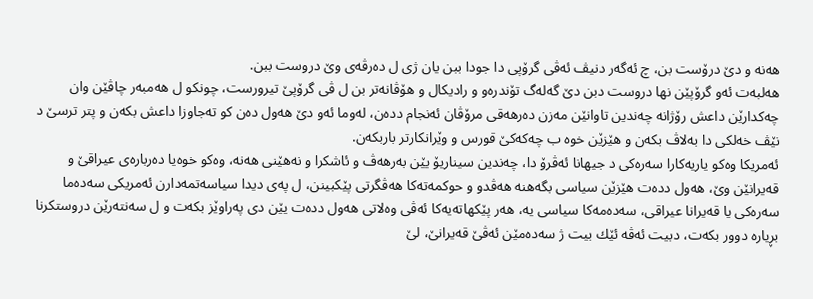هه‌نه‌ و دێ درۆست بن، چ ئه‌گه‌ر دنیڤ ئه‌ڤی گرۆپی دا جودا ببن یان ژی ل ده‌رڤه‌ی وێ دروست ببن.
هه‌لبه‌ت ئه‌و گرۆپێن نها دروست دبن دێ گه‌له‌گ تۆندره‌و و رادیكال و هۆڤانه‌تر بن ل ڤی گرۆپێ تیرورست، چونكو ل هه‌مبه‌ر چاڤێن وان چه‌كدارێن داعش رۆژانه‌ چه‌ندین تاوانێن مه‌زن ده‌رهه‌قی مرۆڤان ئه‌نجام دده‌ن، له‌وما ئه‌و دێ هه‌ول ده‌ن كو ته‌جاوزا داعش بكه‌ن و پتر ترسێ د نێڤ خه‌لكی دا به‌لاڤ بكه‌ن و هێزێن خوه‌ ب چه‌كه‌كێ قورس و وێرانكارتر باربكه‌ن.
ئه‌مریكا وه‌كو یاریه‌كارا سه‌ره‌كی د جیهانا ئه‌ڤرۆ دا، چه‌ندین سیناریۆ یێن به‌رهه‌ڤ و ئاشكرا و نه‌هێنی هه‌نه‌، وه‌كو خوه‌یا ده‌رباره‌ی عیراقێ و قه‌یرانێن وێ، هه‌ول دده‌ت هێزێن سیاسی بگه‌هنه‌ هه‌ڤدو و حوكمه‌ته‌كا هه‌ڤگرتی پێكبینن، ل په‌ی دیدا سیاسه‌تمه‌دارن ئه‌مریكی سه‌ده‌ما سه‌ره‌كی یا قه‌یرانا عیراقی، سه‌ده‌مه‌كا سیاسی یه‌، هه‌ر پێكهاته‌یه‌كا ئه‌ڤی وه‌لاتی هه‌ول دده‌ت یێن دی په‌راوێز بكه‌ت و ل سه‌نته‌رێن دروستكرنا بڕیاره‌ دوور بكه‌ت، دبیت ئه‌ڤه‌ ئێك بیت ژ سه‌ده‌مێن ئه‌ڤێ قه‌یرانێ، لێ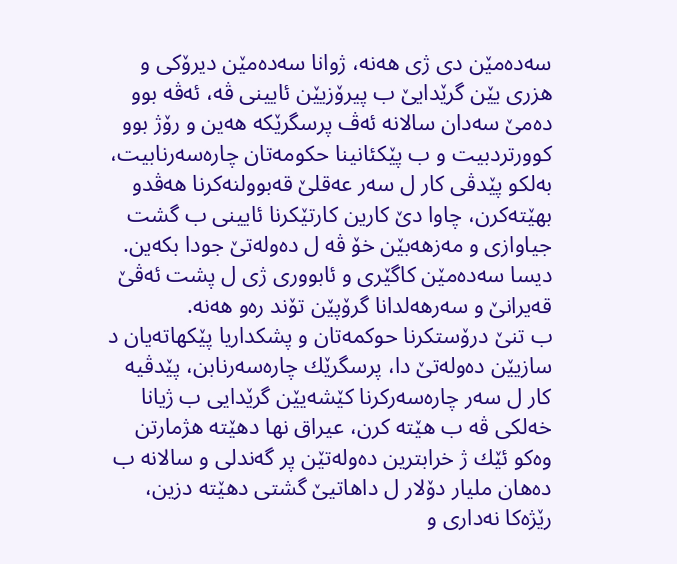سه‌ده‌مێن دی ژی هه‌نه‌، ژوانا سه‌ده‌مێن دیرۆكی و هزری یێن گرێدایێ ب پیرۆزیێن ئایینی ڤه‌، ئه‌ڤه‌ بوو ده‌مێ سه‌دان سالانه‌ ئه‌ڤ پرسگرێكه‌ هه‌ین و رۆژ بوو كوورتردبیت و ب پێكئانینا حكومه‌تان چاره‌سه‌رنابیت، به‌لكو پێدڤی كار ل سه‌ر عه‌قلێ قه‌بوولنه‌كرنا هه‌ڤدو بهێته‌كرن، چاوا دێ كارین كارتێكرنا ئایینی ب گشت جیاوازی و مه‌زهه‌بێن خۆ ڤه‌ ل ده‌وله‌تێ جودا بكه‌ین.
دیسا سه‌ده‌مێن كاگێری و ئابووری ژی ل پشت ئه‌ڤێ قه‌یرانێ و سه‌رهه‌لدانا گرۆپێن تۆند ره‌و هه‌نه‌.
ب تنێ درۆستكرنا حوكمه‌تان و پشكداریا پێكهاته‌یان د سازیێن ده‌وله‌تێ دا، پرسگرێك چاره‌سه‌رنابن، پێدڤیه‌ كار ل سه‌ر چاره‌سه‌ركرنا كێشه‌یێن گرێدایی ب ژیانا خه‌لكی ڤه‌ ب هێته‌ كرن، عیراق نها دهێته‌ هژمارتن وه‌كو ئێك ژ خرابترین ده‌وله‌تێن پر گه‌ندلی و سالانه‌ ب ده‌هان ملیار دۆلار ل داهاتیێ گشتی دهێته‌ دزین، رێژه‌كا نه‌داری و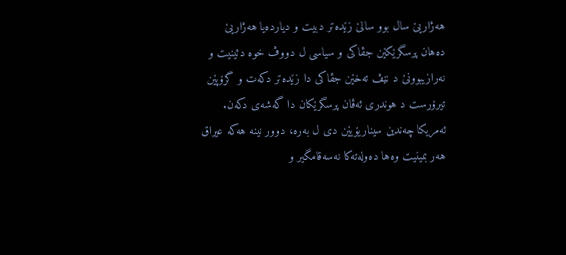هه‌ژاریێ سال بوو سالێ زێده‌تر دبیت و دیارده‌یا هه‌ژاریێ ده‌هان پرسگرێكێن جڤاكی و سیاسی ل دووڤ خوه‌ دئینیت و نه‌رازیبوونێ د نێڤ ته‌خێن جڤاكی دا زێده‌تر دكه‌ت و گرۆپێن تیرۆرست د هوندری ئه‌ڤان پرسگرێكان دا گه‌شه‌ی دكه‌ن.
ئه‌مریكا چه‌ندین سیناریۆیێن دی ل به‌ره‌، دوور نینه‌ هه‌كه‌ عیراق هه‌ر بمینیت وه‌ها ده‌وله‌ته‌كا نه‌سه‌قامگیر و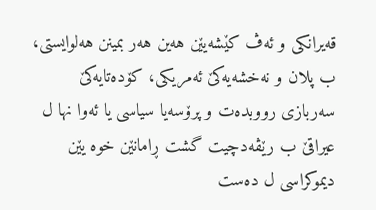قه‌یرانكی و ئه‌ڤ كێشه‌یێن هه‌ین هه‌ر بمینن هه‌لوایستی، ب پلان و نه‌خشه‌یه‌كێ ئه‌مریكی، كۆده‌تایه‌كێ سه‌ربازی رووبده‌ت و پرۆسه‌یا سیاسی یا ئه‌وا نها ل عیراقێ ب رێڤه‌دچیت گشت ڕامانێن خوه‌ یێن دیموكراسی ل ده‌ست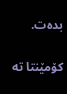بده‌ت.

کۆمێنتا تە